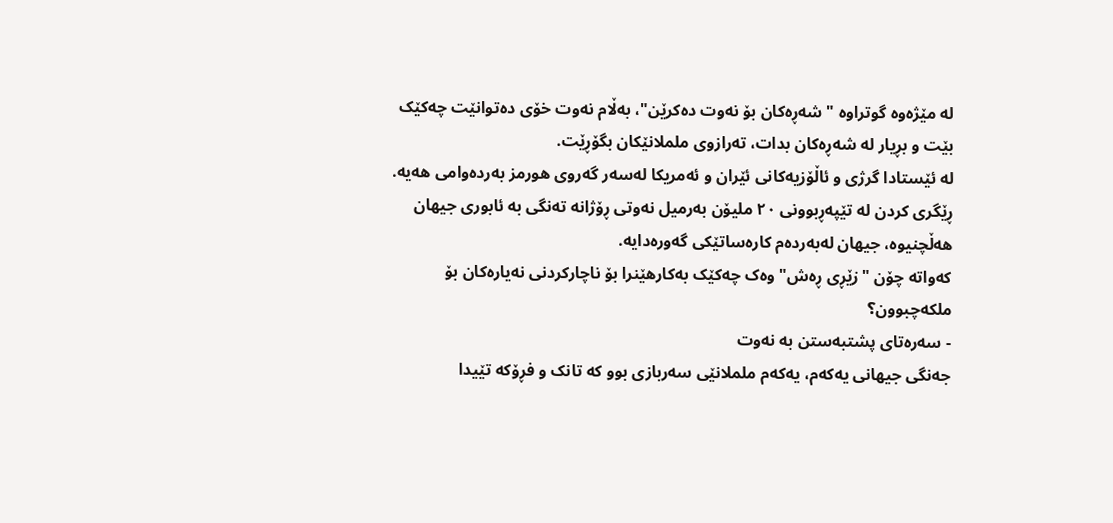لە مێژەوە گوتراوە "شەڕەکان بۆ نەوت دەکرێن"، بەڵام نەوت خۆی دەتوانێت چەکێک بێت و بڕیار لە شەڕەکان بدات، تەرازوی ململانێکان بگۆڕێت.
لە ئێستادا گرژی و ئاڵۆزیەکانی ئێران و ئەمریکا لەسەر گەروی هورمز بەردەوامی هەیە. ڕێگری کردن لە تێپەڕبوونی ٢٠ ملیۆن بەرمیل نەوتی ڕۆژانە تەنگی بە ئابوری جیهان هەڵچنیوە، جیهان لەبەردەم کارەساتێکی گەورەدایە.
کەواتە چۆن "زێڕی ڕەش" وەک چەکێک بەکارهێنرا بۆ ناچارکردنی نەیارەکان بۆ ملکەچبوون؟
- سەرەتای پشتبەستن بە نەوت
جەنگی جیهانی یەکەم، یەکەم ململانێی سەربازی بوو کە تانک و فڕۆکە تێیدا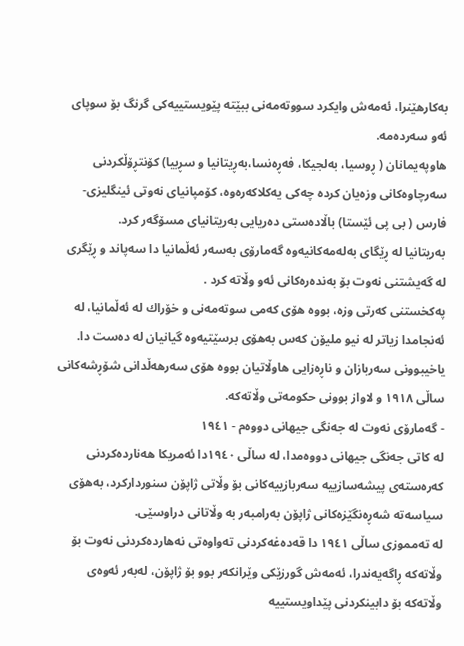بەکارهێنرا، ئەمەش وایکرد سووتەمەنی ببێتە پێویستییەکی گرنگ بۆ سوپای ئەو سەردەمە.
هاوپەیمانان ( ڕوسیا، بەلجیکا، فەڕەنسا،بەڕیتانیا و سڕبیا) کۆنتڕۆڵکردنی سەرچاوەکانی وزەیان کردە چەکی یەکلاکەرەوە، کۆمپانیای نەوتی ئینگلیزی- فارس ( بی پی ئێستا) باڵادەستی دەریایی بەریتانیای مسۆگەر کرد.
بەریتانیا لە ڕێگای بەلەمەکانیەوە گەمارۆی بەسەر ئەڵمانیا دا سەپاند و ڕێگری لە گەیشتنی نەوت بۆ بەندەرەکانی ئەو وڵاتە کرد .
پەکخستنی کەرتی وزە، بووە هۆی کەمی سوتەمەنی و خۆراك لە ئەڵمانیا، لە ئەنجامدا زیاتر لە نیو ملیۆن کەس بەهۆی برسێتیەوە گیانیان لە دەست دا. یاخیبوونی سەربازان و ناڕەزایی هاوڵاتیان بووە هۆی سەرهەڵدانی شۆڕشەکانی ساڵی ١٩١٨ و لاواز بوونی حکومەتی وڵاتەکە.
- گەمارۆی نەوت لە جەنگی جیهانی دووەم - ١٩٤١
لە کاتی جەنگی جیهانی دووەمدا، لە ساڵی ١٩٤٠دا ئەمریکا هەناردەکردنی کەرەستەی پیشەسازییە سەربازییەکانی بۆ وڵاتی ژاپۆن سنوردارکرد، بەهۆی سیاسەتە شەڕەنگێزەکانی ژاپۆن بەرامبەر بە وڵاتانی دراوسێی.
لە تەمموزی ساڵی ١٩٤١ دا قەدەغەکردنی تەواوەتی نەهاردەکردنی نەوت بۆ وڵاتەکە ڕاگەیەندرا، ئەمەش گورزێکی وێرانکەر بوو بۆ ژاپۆن، لەبەر ئەوەی وڵاتەکە بۆ دابینکردنی پێداویستییە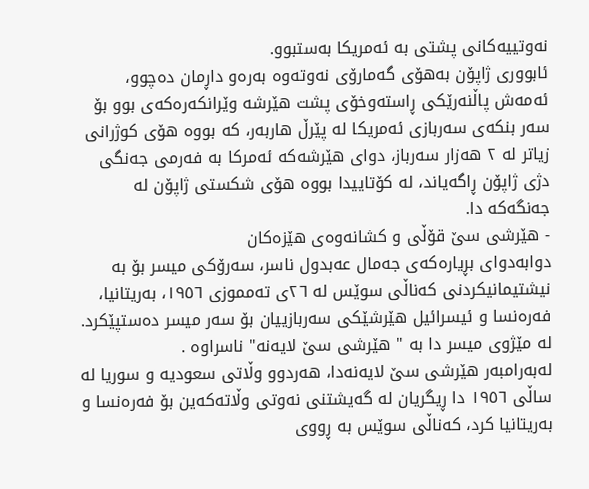نەوتییەکانی پشتی بە ئەمریکا بەستبوو.
ئابووری ژاپۆن بەهۆی گەمارۆی نەوتەوە بەرەو داڕمان دەچوو، ئەمەش پاڵنەرێکی ڕاستەوخۆی پشت هێرشە وێرانکەرەکەی بوو بۆ سەر بنکەی سەربازی ئەمریکا لە پێرڵ هاربەر، کە بووە هۆی کوژرانی زیاتر لە ٢ هەزار سەرباز، دوای هێرشەکە ئەمرکا بە فەرمی جەنگی دژی ژاپۆن ڕاگەیاند، لە کۆتاییدا بووە هۆی شکستی ژاپۆن لە جەنگەکە دا.
- هێرشی سێ قۆڵی و کشانەوەی هێزەکان
دوابەدوای بڕیارەکەی جەمال عەبدول ناسر، سەرۆکی میسر بۆ بە نیشتیمانیکردنی کەناڵی سوێس لە ٢٦ی تەمموزی ١٩٥٦، بەریتانیا، فەرەنسا و ئیسرائیل هێرشێکی سەربازییان بۆ سەر میسر دەستپێکرد.
لە مێژوی میسر دا بە " هێرشی سێ لایەنە" ناسراوە .
لەبەرامبەر هێرشی سێ لایەنەدا، هەردوو وڵاتی سعودیە و سوریا لە ساڵی ١٩٥٦ دا ڕیگریان لە گەیشتنی نەوتی وڵاتەکەین بۆ فەرەنسا و بەریتانیا کرد، کەناڵی سوێس بە ڕووی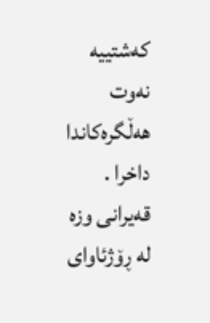کەشتییە نەوت هەڵگرەکاندا داخرا .
قەیرانی وزە لە ڕۆژئاوای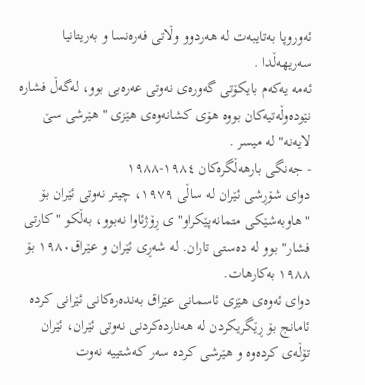ئەوروپا بەتایبەت لە هەردوو وڵاتی فەرەنسا و بەریتانیا سەریهەڵدا .
ئەمە یەکەم بایکۆتی گەورەی نەوتی عەرەبی بوو، لەگەڵ فشارە نێودەوڵەتیەکان بووە هۆی کشانەوەی هێزی " هێرشی سێ لایەنە" لە میسر .
- جەنگی بارهەڵگرەکان ١٩٨٤-١٩٨٨
دوای شۆڕشی ئێران لە ساڵی ١٩٧٩، چیتر نەوتی ئێران بۆ "هاوبەشێکی متمانەپێکراو"ی ڕۆژئاوا نەبوو، بەڵکو "کارتی فشار" بوو لە دەستی تاران. لە شەڕی ئێران و عێراق١٩٨٠ بۆ ١٩٨٨ بەکارهات.
دوای ئەوەی هێزی ئاسمانی عێراق بەندەرەکانی ئێرانی کردە ئامانج بۆ ڕێگریکردن لە هەناردەکردنی نەوتی ئێران، ئێران تۆڵەی کردەوە و هێرشی کردە سەر کەشتییە نەوت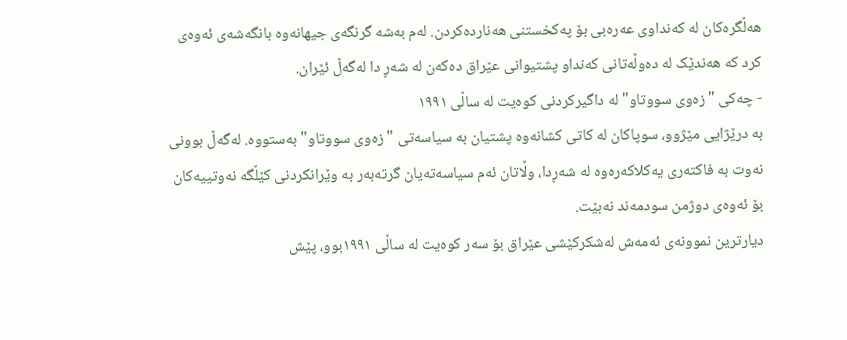هەڵگرەکان لە کەنداوی عەرەبی بۆ پەکخستنی هەناردەکردن. لەم بەشە گرنگەی جیهانەوە بانگەشەی ئەوەی کرد کە هەندێک لە دەوڵەتانی کەنداو پشتیوانی عێراق دەکەن لە شەڕ دا لەگەڵ ئێران.
- چەکی "زەوی سووتاو" لە داگیرکردنی کوەیت لە ساڵی ١٩٩١
بە درێژایی مێژوو، سوپاکان لە کاتی کشانەوە پشتیان بە سیاسەتی "زەوی سووتاو" بەستووە. لەگەڵ بوونی نەوت بە فاکتەری یەکلاکەرەوە لە شەڕدا، وڵاتان ئەم سیاسەتەیان گرتەبەر بە وێرانکردنی کێڵگە نەوتییەکان بۆ ئەوەی دوژمن سودمەند نەبێت.
دیارترین نموونەی ئەمەش لەشکرکێشی عێراق بۆ سەر کوەیت لە ساڵی ١٩٩١بوو، پێش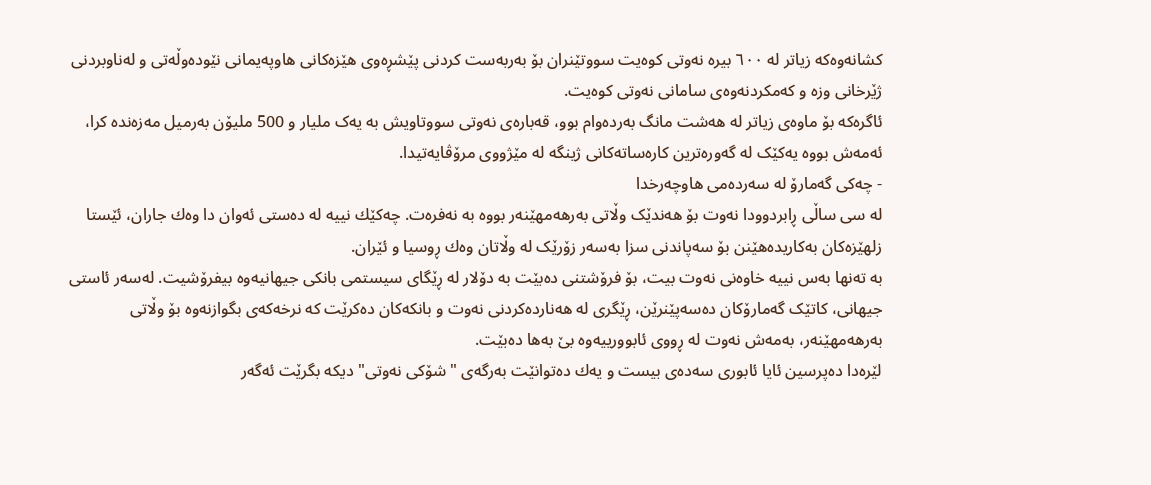کشانەوەکە زیاتر لە ٦٠٠ بیرە نەوتی کوەیت سووتێنران بۆ بەربەست کردنی پێشڕەوی هێزەکانی هاوپەیمانی نێودەوڵەتی و لەناوبردنی ژێرخانی وزە و کەمکردنەوەی سامانی نەوتی کوەیت.
ئاگرەکە بۆ ماوەی زیاتر لە هەشت مانگ بەردەوام بوو، قەبارەی نەوتی سووتاویش بە یەک ملیار و 500 ملیۆن بەرمیل مەزەندە کرا، ئەمەش بووە یەکێک لە گەورەترین کارەساتەکانی ژینگە لە مێژووی مرۆڤایەتیدا.
- چەکی گەمارۆ لە سەردەمی هاوچەرخدا
لە سی ساڵی ڕابردوودا نەوت بۆ هەندێک وڵاتی بەرهەمهێنەر بووە بە نەفرەت. چەکێك نییە لە دەستی ئەوان دا وەك جاران، ئێستا زلهێزەکان بەکاریدەهێنن بۆ سەپاندنی سزا بەسەر زۆرێک لە وڵاتان وەك ڕوسیا و ئێران.
بە تەنها بەس نییە خاوەنی نەوت بیت، بۆ فرۆشتنی دەبێت بە دۆلار لە ڕێگای سیستمی بانکی جیهانیەوە بیفرۆشیت. لەسەر ئاستی جیهانی، کاتێک گەمارۆکان دەسەپێنرێن، ڕێگری لە هەناردەکردنی نەوت و بانکەکان دەکرێت کە نرخەکەی بگوازنەوە بۆ وڵاتی بەرهەمهێنەر، بەمەش نەوت لە ڕووی ئابوورییەوە بێ بەها دەبێت.
لێرەدا دەپرسین ئایا ئابوری سەدەی بیست و یەك دەتوانێت بەرگەی "شۆکی نەوتی" دیکە بگرێت ئەگەر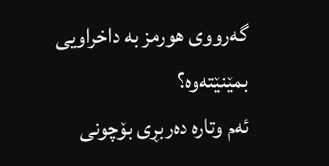گەرووی هورمز بە داخراویی بمێنێتەوە؟
ئەم وتارە دەربڕی بۆچونی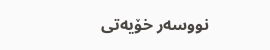نووسەر خۆیەتی